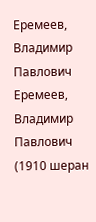Еремеев, Владимир Павлович
Еремеев, Владимир Павлович (1910 шеран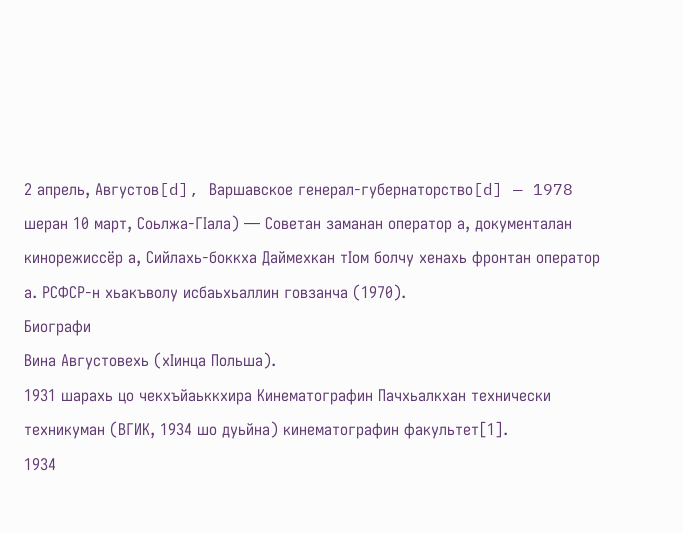2 апрель, Августов[d], Варшавское генерал-губернаторство[d] — 1978 шеран 10 март, Соьлжа-ГӀала) — Советан заманан оператор а, документалан кинорежиссёр а, Сийлахь-боккха Даймехкан тӀом болчу хенахь фронтан оператор а. РСФСР-н хьакъволу исбаьхьаллин говзанча (1970).
Биографи
Вина Августовехь (хӀинца Польша).
1931 шарахь цо чекхъйаьккхира Кинематографин Пачхьалкхан технически техникуман (ВГИК, 1934 шо дуьйна) кинематографин факультет[1].
1934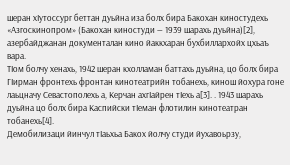шеран хӀутоссург беттан дуьйна иза болх бира Бакохан киностудехь «Азгоскинопром» (Бакохан киностуди — 1939 шарахь дуьйна)[2], азербайджанан документалан кино йаккхаран бухбиллархойх цхьаъ вара.
ТӀом болчу хенахь, 1942 шеран кхолламан баттахь дуьйна, цо болх бира ГӀирман фронтехь фронтан кинотеатрийн тобанехь, кинош йохура гоне лаьцначу Севастополехь а, Керчан ахгӀайрен тӀехь а[3]. . 1943 шарахь дуьйна цо болх бира Каспийски тӀеман флотилин кинотеатран тобанехь[4].
Демобилизаци йинчул тӀаьхьа Бакох йолчу студи йухавоьрзу,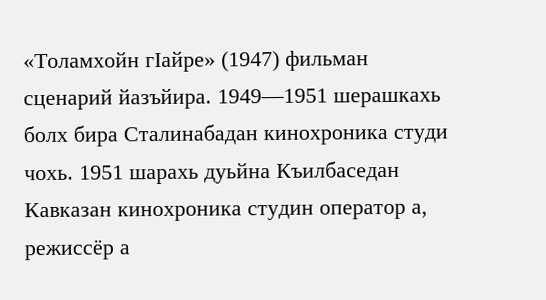«Толамхойн гӀайре» (1947) фильман сценарий йазъйира. 1949—1951 шерашкахь болх бира Сталинабадан кинохроника студи чохь. 1951 шарахь дуьйна Къилбаседан Кавказан кинохроника студин оператор а, режиссёр а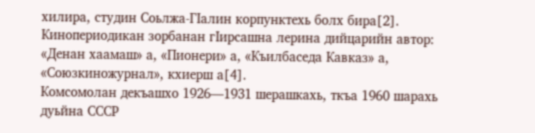хилира, студин Соьлжа-ГӀалин корпунктехь болх бира[2].
Кинопериодикан зорбанан гӀирсашна лерина дийцарийн автор: «Денан хаамаш» а, «Пионери» а, «Къилбаседа Кавказ» а, «Союзкиножурнал», кхиерш а[4].
Комсомолан декъашхо 1926—1931 шерашкахь, ткъа 1960 шарахь дуьйна СССР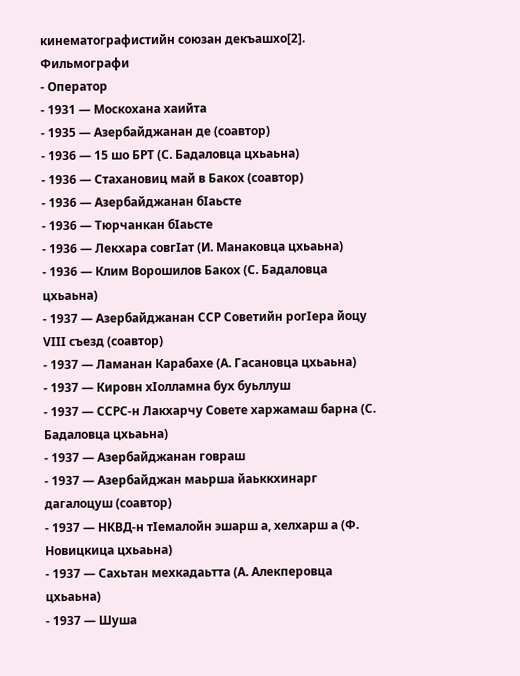кинематографистийн союзан декъашхо[2].
Фильмографи
- Оператор
- 1931 — Москохана хаийта
- 1935 — Азербайджанан де (соавтор)
- 1936 — 15 шо БРТ (С. Бадаловца цхьаьна)
- 1936 — Стахановиц май в Бакох (соавтор)
- 1936 — Азербайджанан бӀаьсте
- 1936 — Тюрчанкан бӀаьсте
- 1936 — Лекхара совгӀат (И. Манаковца цхьаьна)
- 1936 — Клим Ворошилов Бакох (С. Бадаловца цхьаьна)
- 1937 — Азербайджанан ССР Советийн рогӀера йоцу VIII съезд (соавтор)
- 1937 — Ламанан Карабахе (А. Гасановца цхьаьна)
- 1937 — Кировн хӀолламна бух буьллуш
- 1937 — ССРС-н Лакхарчу Совете харжамаш барна (С. Бадаловца цхьаьна)
- 1937 — Азербайджанан говраш
- 1937 — Азербайджан маьрша йаьккхинарг дагалоцуш (соавтор)
- 1937 — НКВД-н тӀемалойн эшарш а, хелхарш а (Ф. Новицкица цхьаьна)
- 1937 — Сахьтан мехкадаьтта (А. Алекперовца цхьаьна)
- 1937 — Шуша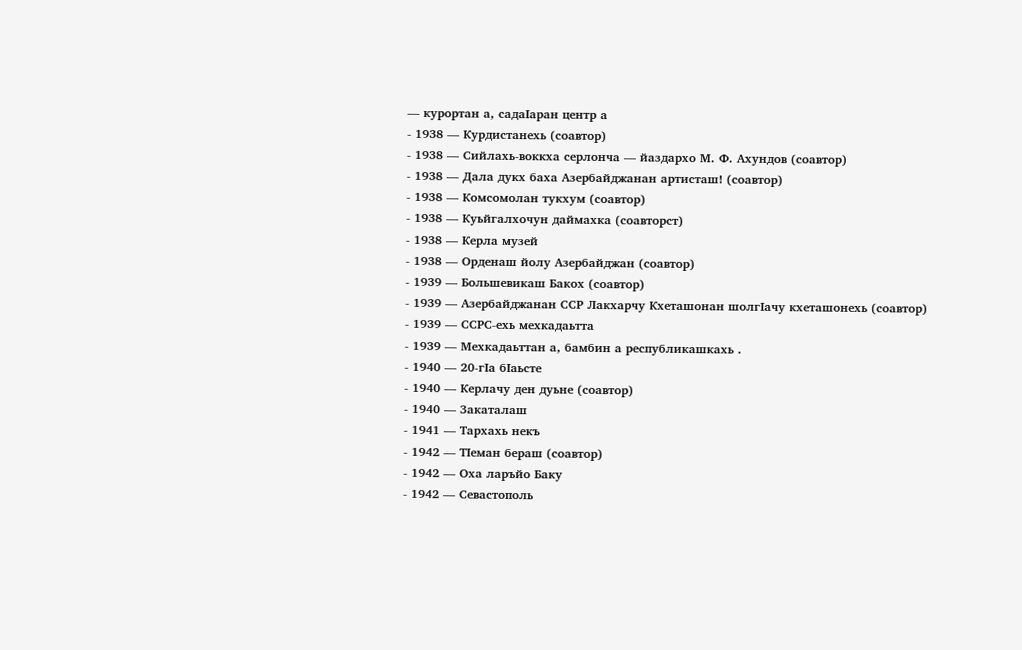— курортан а, садаӀаран центр а
- 1938 — Курдистанехь (соавтор)
- 1938 — Сийлахь-воккха серлонча — йаздархо М. Ф. Ахундов (соавтор)
- 1938 — Дала дукх баха Азербайджанан артисташ! (соавтор)
- 1938 — Комсомолан тукхум (соавтор)
- 1938 — Куьйгалхочун даймахка (соавторст)
- 1938 — Керла музей
- 1938 — Орденаш йолу Азербайджан (соавтор)
- 1939 — Большевикаш Бакох (соавтор)
- 1939 — Азербайджанан ССР Лакхарчу Кхеташонан шолгӀачу кхеташонехь (соавтор)
- 1939 — ССРС-ехь мехкадаьтта
- 1939 — Мехкадаьттан а, бамбин а республикашкахь .
- 1940 — 20-гӀа бӀаьсте
- 1940 — Керлачу ден дуьне (соавтор)
- 1940 — Закаталаш
- 1941 — Тархахь некъ
- 1942 — ТӀеман бераш (соавтор)
- 1942 — Оха ларъйо Баку
- 1942 — Севастополь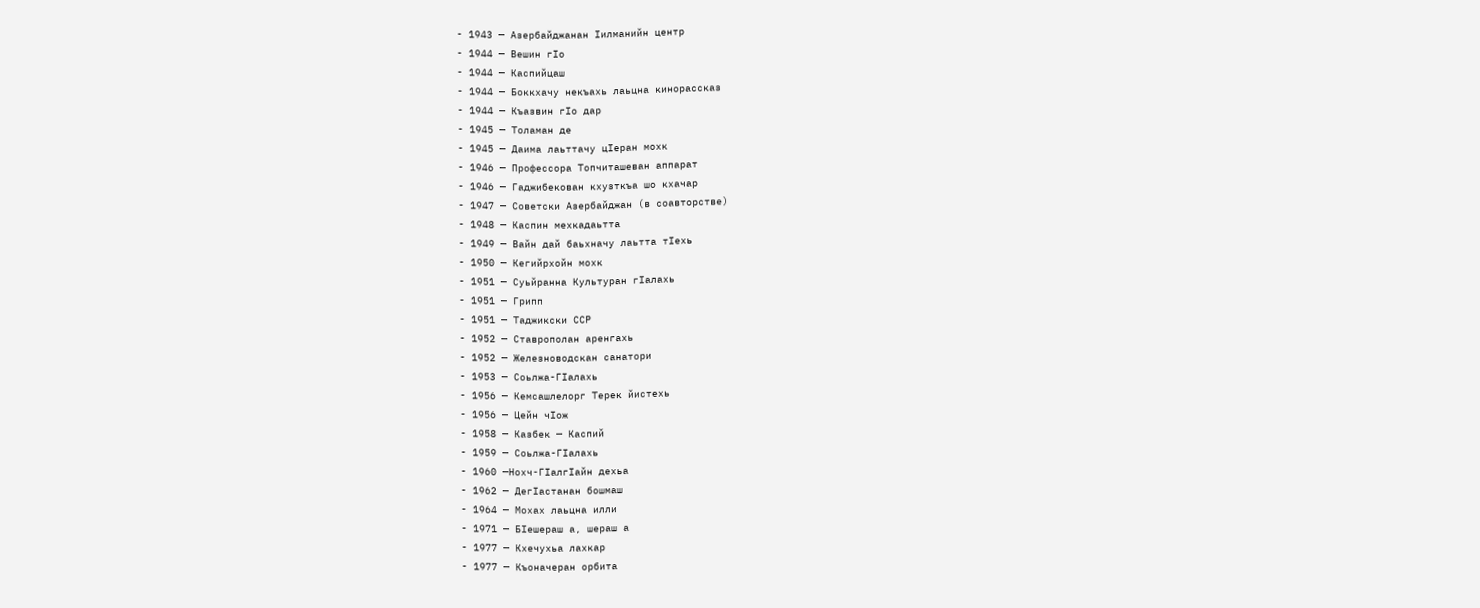- 1943 — Азербайджанан Ӏилманийн центр
- 1944 — Вешин гӀо
- 1944 — Каспийцаш
- 1944 — Боккхачу некъахь лаьцна кинорассказ
- 1944 — Къазвин гӀо дар
- 1945 — Толаман де
- 1945 — Даима лаьттачу цӀеран мохк
- 1946 — Профессора Топчиташеван аппарат
- 1946 — Гаджибекован кхузткъа шо кхачар
- 1947 — Советски Азербайджан (в соавторстве)
- 1948 — Каспин мехкадаьтта
- 1949 — Вайн дай баьхначу лаьтта тӀехь
- 1950 — Кегийрхойн мохк
- 1951 — Суьйранна Культуран гӀалахь
- 1951 — Грипп
- 1951 — Таджикски ССР
- 1952 — Ставрополан аренгахь
- 1952 — Железноводскан санатори
- 1953 — Соьлжа-ГӀалахь
- 1956 — Кемсашлелорг Терек йистехь
- 1956 — Цейн чӀож
- 1958 — Казбек — Каспий
- 1959 — Соьлжа-ГӀалахь
- 1960 —Нохч-ГӀалгӀайн дехьа
- 1962 — ДегӀастанан бошмаш
- 1964 — Мохах лаьцна илли
- 1971 — БӀешераш а, шераш а
- 1977 — Кхечухьа лахкар
- 1977 — Къоначеран орбита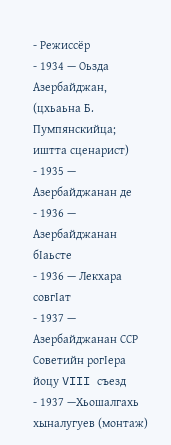- Режиссёр
- 1934 — Оьзда Азербайджан, (цхьаьна Б. Пумпянскийца; иштта сценарист)
- 1935 — Азербайджанан де
- 1936 — Азербайджанан бӀаьсте
- 1936 — Лекхара совгӀат
- 1937 — Азербайджанан ССР Советийн рогӀера йоцу VIII съезд
- 1937 —Хьошалгахь хыналугуев (монтаж)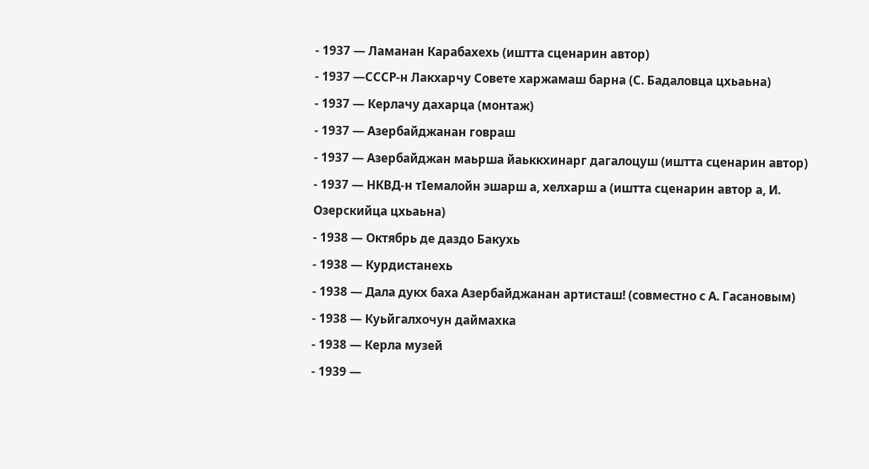- 1937 — Ламанан Карабахехь (иштта сценарин автор)
- 1937 —СССР-н Лакхарчу Совете харжамаш барна (С. Бадаловца цхьаьна)
- 1937 — Керлачу дахарца (монтаж)
- 1937 — Азербайджанан говраш
- 1937 — Азербайджан маьрша йаьккхинарг дагалоцуш (иштта сценарин автор)
- 1937 — НКВД-н тӀемалойн эшарш а, хелхарш а (иштта сценарин автор а, И. Озерскийца цхьаьна)
- 1938 — Октябрь де даздо Бакухь
- 1938 — Курдистанехь
- 1938 — Дала дукх баха Азербайджанан артисташ! (совместно с А. Гасановым)
- 1938 — Куьйгалхочун даймахка
- 1938 — Керла музей
- 1939 —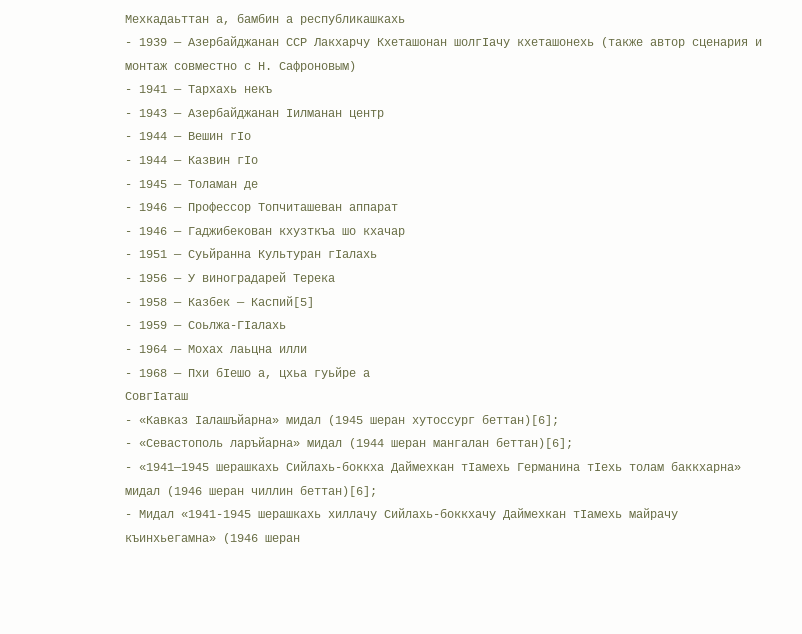Мехкадаьттан а, бамбин а республикашкахь
- 1939 — Азербайджанан ССР Лакхарчу Кхеташонан шолгӀачу кхеташонехь (также автор сценария и монтаж совместно с Н. Сафроновым)
- 1941 — Тархахь некъ
- 1943 — Азербайджанан Ӏилманан центр
- 1944 — Вешин гӀо
- 1944 — Казвин гӀо
- 1945 — Толаман де
- 1946 — Профессор Топчиташеван аппарат
- 1946 — Гаджибекован кхузткъа шо кхачар
- 1951 — Суьйранна Культуран гӀалахь
- 1956 — У виноградарей Терека
- 1958 — Казбек — Каспий[5]
- 1959 — Соьлжа-ГӀалахь
- 1964 — Мохах лаьцна илли
- 1968 — Пхи бӀешо а, цхьа гуьйре а
СовгӀаташ
- «Кавказ Ӏалашъйарна» мидал (1945 шеран хутоссург беттан)[6];
- «Севастополь ларъйарна» мидал (1944 шеран мангалан беттан)[6];
- «1941—1945 шерашкахь Сийлахь-боккха Даймехкан тӀамехь Германина тӀехь толам баккхарна» мидал (1946 шеран чиллин беттан)[6];
- Мидал «1941-1945 шерашкахь хиллачу Сийлахь-боккхачу Даймехкан тӀамехь майрачу къинхьегамна» (1946 шеран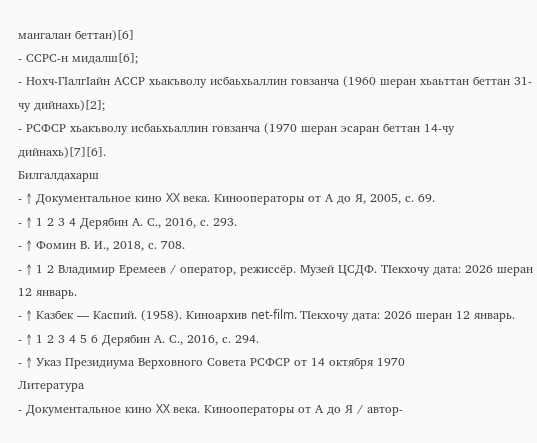мангалан беттан)[6]
- ССРС-н мидалш[6];
- Нохч-ГӀалгӀайн АССР хьакъволу исбаьхьаллин говзанча (1960 шеран хьаьттан беттан 31-чу дийнахь)[2];
- РСФСР хьакъволу исбаьхьаллин говзанча (1970 шеран эсаран беттан 14-чу дийнахь)[7][6].
Билгалдахарш
- ↑ Документальное кино XX века. Кинооператоры от А до Я, 2005, с. 69.
- ↑ 1 2 3 4 Дерябин А. С., 2016, с. 293.
- ↑ Фомин В. И., 2018, с. 708.
- ↑ 1 2 Владимир Еремеев / оператор, режиссёр. Музей ЦСДФ. ТӀекхочу дата: 2026 шеран 12 январь.
- ↑ Казбек — Каспий. (1958). Киноархив net-film. ТӀекхочу дата: 2026 шеран 12 январь.
- ↑ 1 2 3 4 5 6 Дерябин А. С., 2016, с. 294.
- ↑ Указ Президиума Верховного Совета РСФСР от 14 октября 1970
Литература
- Документальное кино XX века. Кинооператоры от А до Я / автор-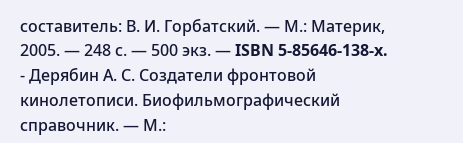составитель: В. И. Горбатский. — М.: Материк, 2005. — 248 с. — 500 экз. — ISBN 5-85646-138-x.
- Дерябин А. С. Создатели фронтовой кинолетописи. Биофильмографический справочник. — М.: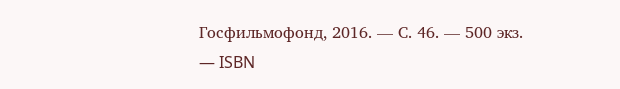Госфильмофонд, 2016. — С. 46. — 500 экз. — ISBN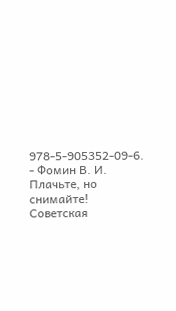978-5-905352-09-6.
- Фомин В. И. Плачьте, но снимайте! Советская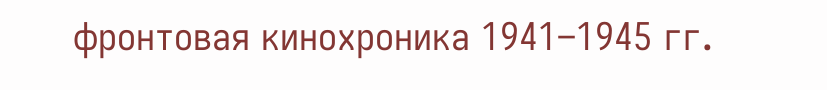фронтовая кинохроника 1941–1945 гг.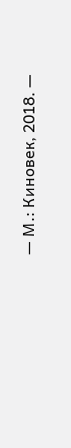— М.: Киновек, 2018. —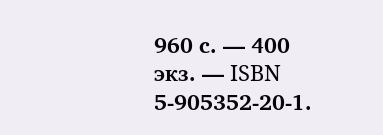960 с. — 400 экз. — ISBN 5-905352-20-1.